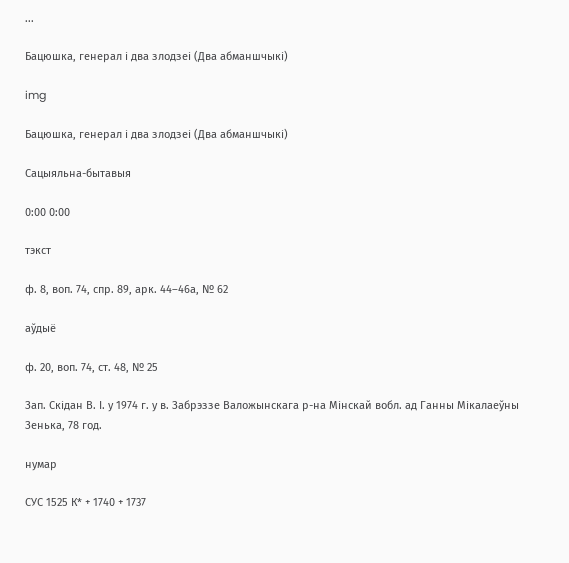...

Бацюшка, генерал і два злодзеі (Два абманшчыкі)

img

Бацюшка, генерал і два злодзеі (Два абманшчыкі)

Сацыяльна-бытавыя

0:00 0:00

тэкст

ф. 8, воп. 74, спр. 89, арк. 44–46а, № 62

аўдыё

ф. 20, воп. 74, ст. 48, № 25

Зап. Скідан В. І. у 1974 г. у в. Забрэззе Валожынскага р-на Мінскай вобл. ад Ганны Мікалаеўны Зенька, 78 год.

нумар

СУС 1525 К* + 1740 + 1737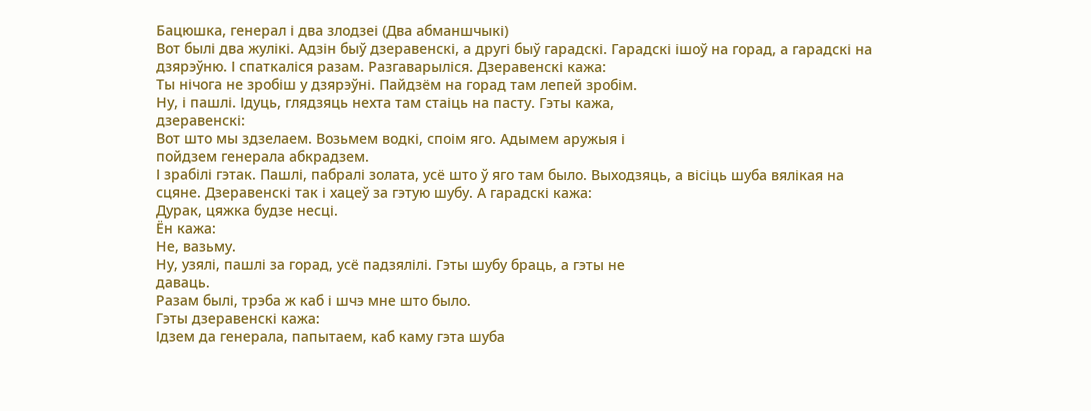Бацюшка, генерал і два злодзеі (Два абманшчыкі)
Вот былі два жулікі. Адзін быў дзеравенскі, а другі быў гарадскі. Гарадскі ішоў на горад, а гарадскі на дзярэўню. І спаткаліся разам. Разгаварыліся. Дзеравенскі кажа:
Ты нічога не зробіш у дзярэўні. Пайдзём на горад там лепей зробім.
Ну, і пашлі. Ідуць, глядзяць нехта там стаіць на пасту. Гэты кажа,
дзеравенскі:
Вот што мы здзелаем. Возьмем водкі, споім яго. Адымем аружыя і
пойдзем генерала абкрадзем.
І зрабілі гэтак. Пашлі, пабралі золата, усё што ў яго там было. Выходзяць, а вісіць шуба вялікая на сцяне. Дзеравенскі так і хацеў за гэтую шубу. А гарадскі кажа:
Дурак, цяжка будзе несці.
Ён кажа:
Не, вазьму.
Ну, узялі, пашлі за горад, усё падзялілі. Гэты шубу браць, а гэты не
даваць.
Разам былі, трэба ж каб і шчэ мне што было.
Гэты дзеравенскі кажа:
Ідзем да генерала, папытаем, каб каму гэта шуба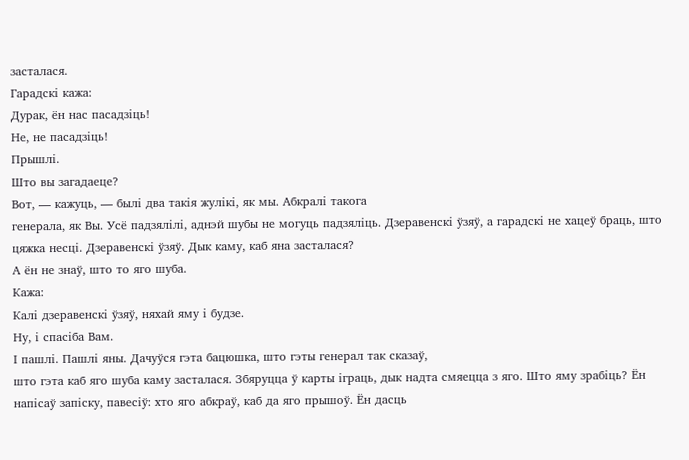засталася.
Гарадскі кажа:
Дурак, ён нас пасадзіць!
Не, не пасадзіць!
Прышлі.
Што вы загадаеце?
Вот, — кажуць, — былі два такія жулікі, як мы. Абкралі такога
генерала, як Вы. Усё падзялілі, аднэй шубы не могуць падзяліць. Дзеравенскі ўзяў, а гарадскі не хацеў браць, што цяжка несці. Дзеравенскі ўзяў. Дык каму, каб яна засталася?
А ён не знаў, што то яго шуба.
Кажа:
Калі дзеравенскі ўзяў, няхай яму і будзе.
Ну, і спасіба Вам.
І пашлі. Пашлі яны. Дачуўся гэта бацюшка, што гэты генерал так сказаў,
што гэта каб яго шуба каму засталася. Збяруцца ў карты іграць, дык надта смяецца з яго. Што яму зрабіць? Ён напісаў запіску, павесіў: хто яго абкраў, каб да яго прышоў. Ён дасць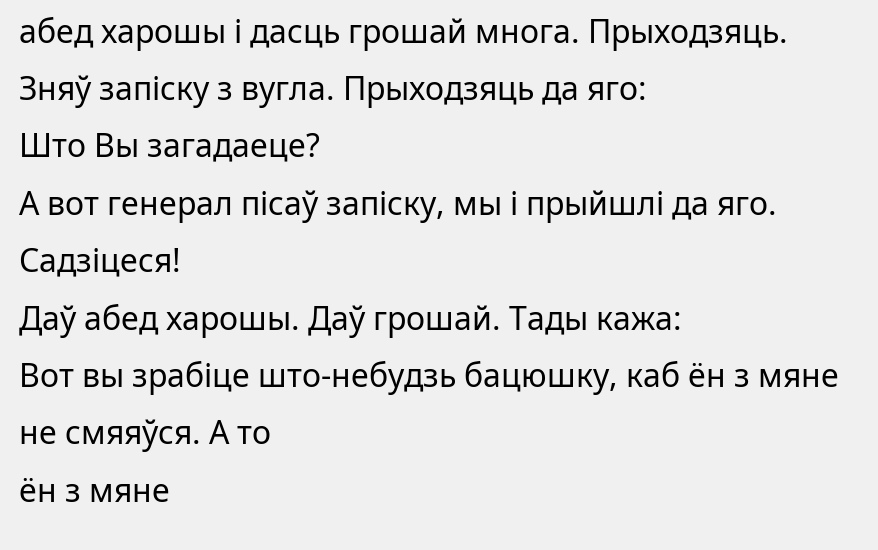абед харошы і дасць грошай многа. Прыходзяць. Зняў запіску з вугла. Прыходзяць да яго:
Што Вы загадаеце?
А вот генерал пісаў запіску, мы і прыйшлі да яго.
Садзіцеся!
Даў абед харошы. Даў грошай. Тады кажа:
Вот вы зрабіце што-небудзь бацюшку, каб ён з мяне не смяяўся. А то
ён з мяне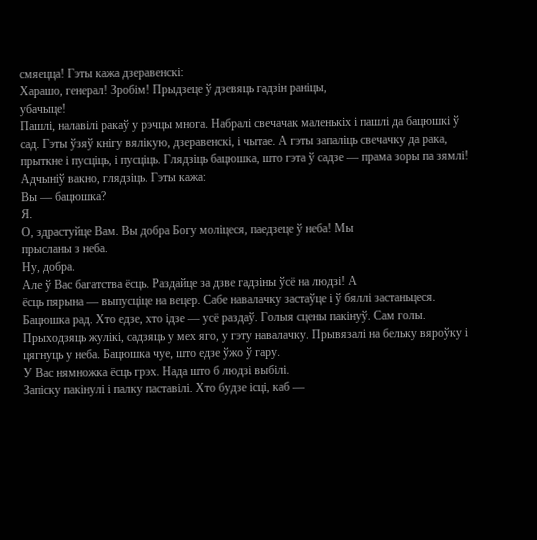смяецца! Гэты кажа дзеравенскі:
Харашо, генерал! Зробім! Прыдзеце ў дзевяць гадзін раніцы,
убачыце!
Пашлі, налавілі ракаў у рэчцы многа. Набралі свечачак маленькіх і пашлі да бацюшкі ў сад. Гэты ўзяў кнігу вялікую, дзеравенскі, і чытае. А гэты запаліць свечачку да рака, прыткне і пусціць, і пусціць. Глядзіць бацюшка, што гэта ў садзе — прама зоры па зямлі! Адчыніў вакно, глядзіць. Гэты кажа:
Вы — бацюшка?
Я.
О, здрастуйце Вам. Вы добра Богу моліцеся, паедзеце ў неба! Мы
прысланы з неба.
Ну, добра.
Але ў Вас багатства ёсць. Раздайце за дзве гадзіны ўсё на людзі! А
ёсць пярына — выпусціце на вецер. Сабе навалачку застаўце і ў бяллі застаньцеся. Бацюшка рад. Хто едзе, хто ідзе — усё раздаў. Голыя сцены пакінуў. Сам голы. Прыходзяць жулікі, садзяць у мех яго, у гэту навалачку. Прывязалі на бельку вяроўку і цягнуць у неба. Бацюшка чуе, што едзе ўжо ў гару.
У Вас нямножка ёсць грэх. Нада што б людзі выбілі.
Запіску пакінулі і палку паставілі. Хто будзе ісці, каб —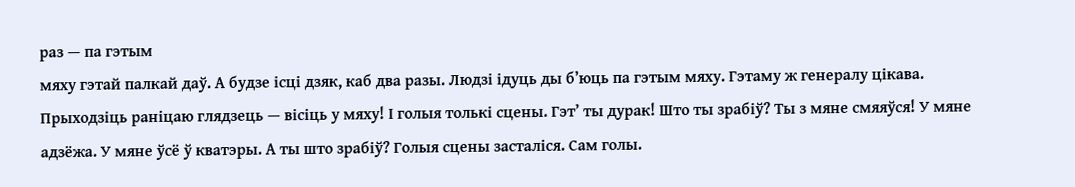раз — па гэтым
мяху гэтай палкай даў. А будзе ісці дзяк, каб два разы. Людзі ідуць ды б’юць па гэтым мяху. Гэтаму ж генералу цікава. Прыходзіць раніцаю глядзець — вісіць у мяху! І голыя толькі сцены. Гэт’ ты дурак! Што ты зрабіў? Ты з мяне смяяўся! У мяне адзёжа. У мяне ўсё ў кватэры. А ты што зрабіў? Голыя сцены засталіся. Сам голы.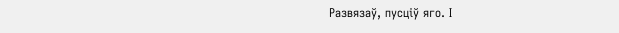Развязаў, пусціў яго. І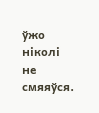ўжо ніколі не смяяўся.